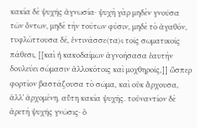κακία δὲ ψυχῆς ἀγνωσία· ψυχὴ γὰρ μηδὲν γνοῦσα τῶν ὄντων, μηδὲ τὴν τούτων φύσιν, μηδὲ τὸ ἀγαθόν, τυφλώττουσα δέ, ἐντινάσσε⟨τα⟩ι τοῖς σωματικοῖς πάθεσι, [[καὶ ἡ κακοδαίμων ἀγνοήσασα ἑαυτὴν δουλεύει σώμασιν ἀλλοκότοις καὶ μοχθηροῖς,]] ὥσπερ φορτίον βαστάζουσα τὸ σῶμα, καὶ οὐκ ἄρχουσα, ἀλλ᾽ ἀρχομένη. αὕτη κακία ψυχῆς. τοὐναντίον δὲ ἀρετὴ ψυχῆς γνῶσις· ὁ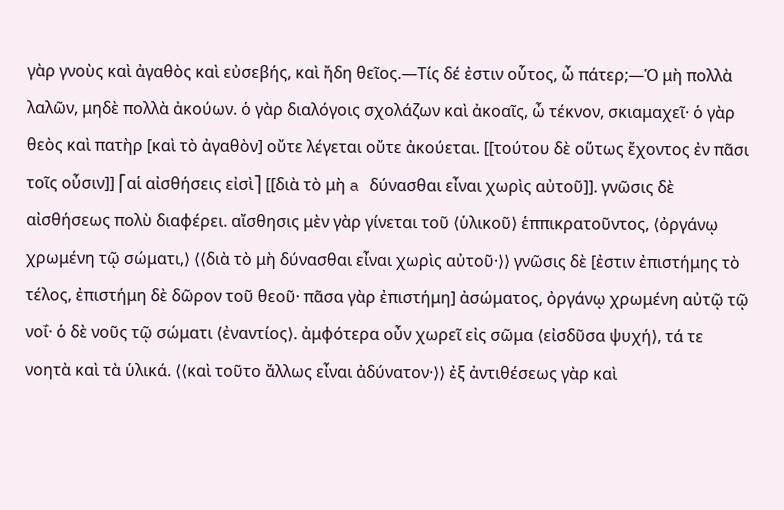γὰρ γνοὺς καὶ ἀγαθὸς καὶ εὐσεβής, καὶ ἤδη θεῖος.—Τίς δέ ἐστιν οὗτος, ὦ πάτερ;—Ὁ μὴ πολλὰ λαλῶν, μηδὲ πολλὰ ἀκούων. ὁ γὰρ διαλόγοις σχολάζων καὶ ἀκοαῖς, ὦ τέκνον, σκιαμαχεῖ· ὁ γὰρ θεὸς καὶ πατὴρ [καὶ τὸ ἀγαθὸν] οὔτε λέγεται οὔτε ἀκούεται. [[τούτου δὲ οὕτως ἔχοντος ἐν πᾶσι τοῖς οὖσιν]] ⎡αἱ αἰσθήσεις εἰσὶ⎤ [[διὰ τὸ μὴ a δύνασθαι εἶναι χωρὶς αὐτοῦ]]. γνῶσις δὲ αἰσθήσεως πολὺ διαφέρει. αἴσθησις μὲν γὰρ γίνεται τοῦ ⟨ὑλικοῦ⟩ ἑππικρατοῦντος, ⟨ὀργάνῳ χρωμένη τῷ σώματι,⟩ ⟨⟨διὰ τὸ μὴ δύνασθαι εἶναι χωρὶς αὐτοῦ·⟩⟩ γνῶσις δὲ [ἐστιν ἐπιστήμης τὸ τέλος, ἐπιστήμη δὲ δῶρον τοῦ θεοῦ· πᾶσα γὰρ ἐπιστήμη] ἀσώματος, ὀργάνῳ χρωμένη αὐτῷ τῷ νοΐ· ὁ δὲ νοῦς τῷ σώματι ⟨ἐναντίος⟩. ἀμφότερα οὖν χωρεῖ εἰς σῶμα ⟨εἰσδῦσα ψυχή⟩, τά τε νοητὰ καὶ τὰ ὑλικά. ⟨⟨καὶ τοῦτο ἄλλως εἶναι ἀδύνατον·⟩⟩ ἐξ ἀντιθέσεως γὰρ καὶ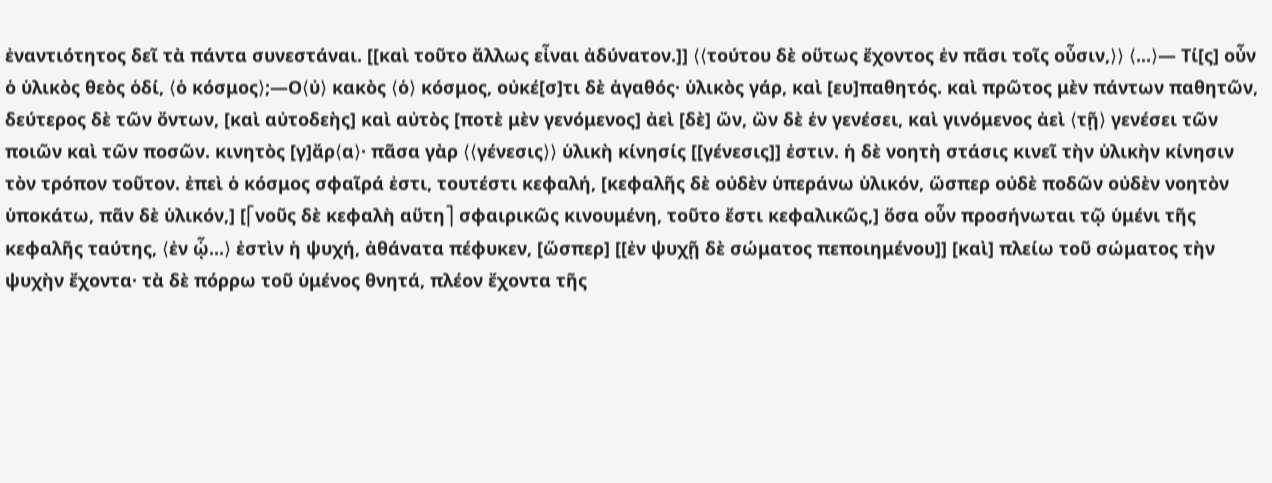ἐναντιότητος δεῖ τὰ πάντα συνεστάναι. [[καὶ τοῦτο ἄλλως εἶναι ἀδύνατον.]] ⟨⟨τούτου δὲ οὕτως ἔχοντος ἐν πᾶσι τοῖς οὖσιν,⟩⟩ ⟨...⟩— Τί[ς] οὖν ὁ ὑλικὸς θεὸς ὁδί, ⟨ὁ κόσμος⟩;—Ο⟨ὐ⟩ κακὸς ⟨ὁ⟩ κόσμος, οὐκέ[σ]τι δὲ ἀγαθός· ὑλικὸς γάρ, καὶ [ευ]παθητός. καὶ πρῶτος μὲν πάντων παθητῶν, δεύτερος δὲ τῶν ὄντων, [καὶ αὐτοδεὴς] καὶ αὐτὸς [ποτὲ μὲν γενόμενος] ἀεὶ [δὲ] ὤν, ὢν δὲ ἐν γενέσει, καὶ γινόμενος ἀεὶ ⟨τῇ⟩ γενέσει τῶν ποιῶν καὶ τῶν ποσῶν. κινητὸς [γ]ἄρ⟨α⟩· πᾶσα γὰρ ⟨⟨γένεσις⟩⟩ ὑλικὴ κίνησίς [[γένεσις]] ἐστιν. ἡ δὲ νοητὴ στάσις κινεῖ τὴν ὑλικὴν κίνησιν τὸν τρόπον τοῦτον. ἐπεὶ ὁ κόσμος σφαῖρά ἐστι, τουτέστι κεφαλή, [κεφαλῆς δὲ οὐδὲν ὑπεράνω ὑλικόν, ὥσπερ οὐδὲ ποδῶν οὐδὲν νοητὸν ὑποκάτω, πᾶν δὲ ὑλικόν,] [⎡νοῦς δὲ κεφαλὴ αὕτη⎤ σφαιρικῶς κινουμένη, τοῦτο ἔστι κεφαλικῶς,] ὅσα οὖν προσήνωται τῷ ὑμένι τῆς κεφαλῆς ταύτης, ⟨ἐν ᾧ...⟩ ἐστὶν ἡ ψυχή, ἀθάνατα πέφυκεν, [ὥσπερ] [[ἐν ψυχῇ δὲ σώματος πεποιημένου]] [καὶ] πλείω τοῦ σώματος τὴν ψυχὴν ἔχοντα· τὰ δὲ πόρρω τοῦ ὑμένος θνητά, πλέον ἔχοντα τῆς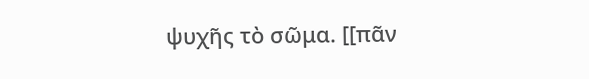ψυχῆς τὸ σῶμα. [[πᾶν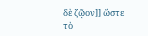δὲ ζῷον]] ὥστε τὸ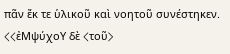πᾶν ἔκ τε ὑλικοῦ καὶ νοητοῦ συνέστηκεν. ⟨⟨ἐΜψύχοΥ δὲ ⟨τοῦ⟩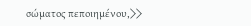σώματος πεποιημένου,⟩⟩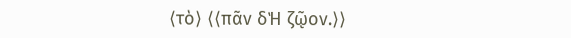⟨τὸ⟩ ⟨⟨πᾶν δῊ ζῷον.⟩⟩